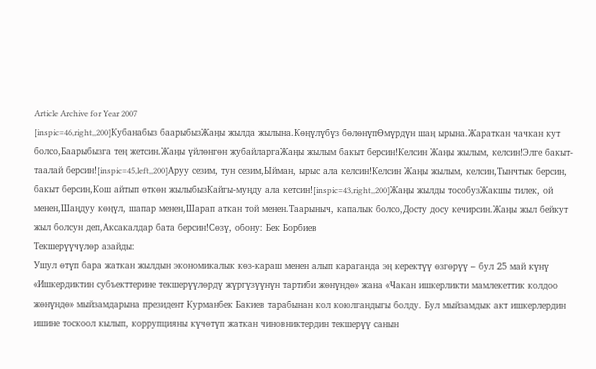Article Archive for Year 2007
[inspic=46,right,,200]Кубанабыз баарыбызЖаңы жылда жылына.Көңүлүбүз бөлөнүпӨмүрдүн шаң ырына.Жараткан чачкан кут болсо,Баарыбызга тең жетсин.Жаңы үйлөнгөн жубайларгаЖаңы жылым бакыт берсин!Келсин Жаңы жылым, келсин!Элге бакыт-таалай берсин![inspic=45,left,,200]Аруу сезим, тун сезим,Ыйман, ырыс ала келсин!Келсин Жаңы жылым, келсин,Тынчтык берсин, бакыт берсин,Кош айтып өткөн жылыбызКайгы-муңду ала кетсин![inspic=43,right,,200]Жаңы жылды тособузЖакшы тилек, ой менен,Шаңдуу көңүл, шапар менен,Шарап аткан той менен.Таарыныч, капалык болсо,Досту досу кечирсин.Жаңы жыл бейкут жыл болсун деп,Аксакалдар бата берсин!Сөзү, обону: Бек Борбиев
Текшерүүчүлөр азайды:
Ушул өтүп бара жаткан жылдын экономикалык көз-караш менен алып караганда эң керектүү өзгөрүү – бул 25 май күнү «Ишкердиктин субъекттерине текшерүүлөрдү жүргүзүүнүн тартиби жөнүндө» жана «Чакан ишкерликти мамлекеттик колдоо жөнүндө» мыйзамдарына президент Курманбек Бакиев тарабынан кол коюлгандыгы болду. Бул мыйзамдык акт ишкерлердин ишине тоскоол кылып, коррупцияны күчөтүп жаткан чиновниктердин текшерүү санын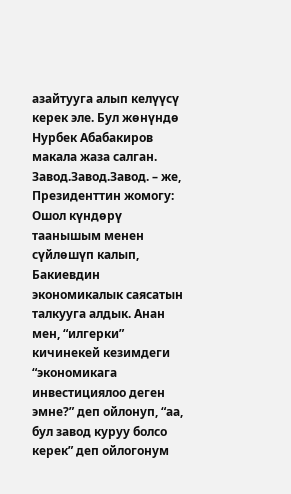азайтууга алып келүүсү керек эле. Бул жөнүндө Нурбек Абабакиров макала жаза салган.
Завод.Завод.Завод. – же, Президенттин жомогу:
Ошол күндөрү таанышым менен сүйлөшүп калып, Бакиевдин экономикалык саясатын талкууга алдык. Анан мен, “илгерки” кичинекей кезимдеги “экономикага инвестициялоо деген эмне?” деп ойлонуп, “аа, бул завод куруу болсо керек” деп ойлогонум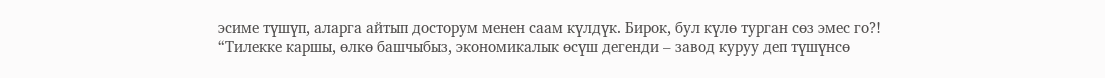эсиме түшүп, аларга айтып досторум менен саам күлдүк. Бирок, бул күлө турган сөз эмес го?! “Тилекке каршы, өлкө башчыбыз, экономикалык өсүш дегенди – завод куруу деп түшүнсө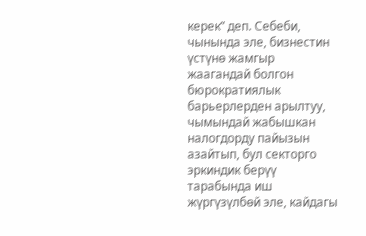керек” деп. Себеби, чынында эле, бизнестин үстүнө жамгыр жаагандай болгон бюрократиялык барьерлерден арылтуу, чымындай жабышкан налогдорду пайызын азайтып, бул секторго эркиндик берүү тарабында иш жүргүзүлбөй эле, кайдагы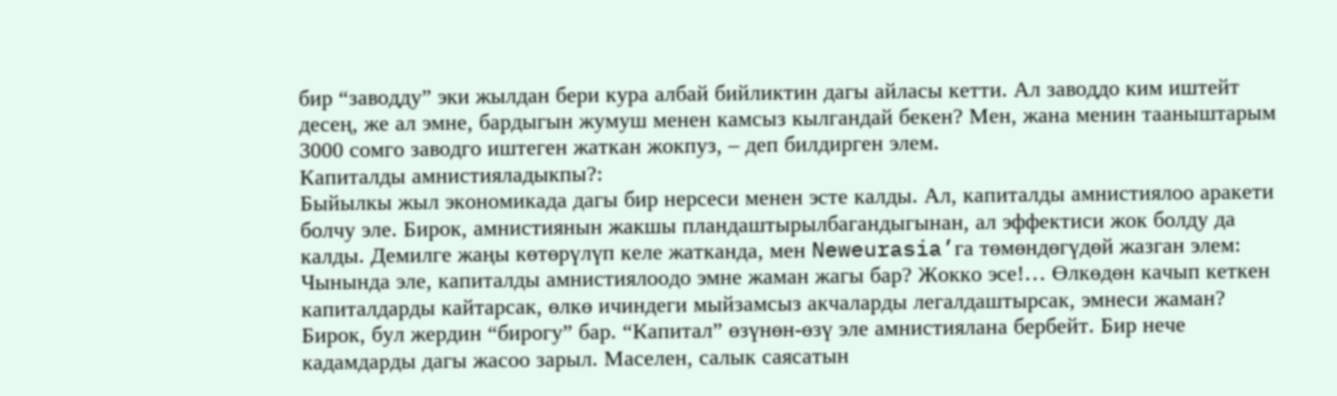бир “заводду” эки жылдан бери кура албай бийликтин дагы айласы кетти. Ал заводдо ким иштейт десең, же ал эмне, бардыгын жумуш менен камсыз кылгандай бекен? Мен, жана менин тааныштарым 3000 сомго заводго иштеген жаткан жокпуз, – деп билдирген элем.
Капиталды амнистияладыкпы?:
Быйылкы жыл экономикада дагы бир нерсеси менен эсте калды. Ал, капиталды амнистиялоо аракети болчу эле. Бирок, амнистиянын жакшы пландаштырылбагандыгынан, ал эффектиси жок болду да калды. Демилге жаңы көтөрүлүп келе жатканда, мен Neweurasia’га төмөндөгүдөй жазган элем: Чынында эле, капиталды амнистиялоодо эмне жаман жагы бар? Жокко эсе!… Өлкөдөн качып кеткен капиталдарды кайтарсак, өлкө ичиндеги мыйзамсыз акчаларды легалдаштырсак, эмнеси жаман? Бирок, бул жердин “бирогу” бар. “Капитал” өзүнөн-өзү эле амнистиялана бербейт. Бир нече кадамдарды дагы жасоо зарыл. Маселен, салык саясатын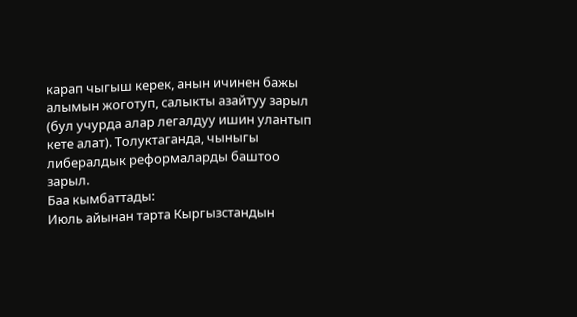карап чыгыш керек, анын ичинен бажы алымын жоготуп, салыкты азайтуу зарыл (бул учурда алар легалдуу ишин улантып кете алат). Толуктаганда, чыныгы либералдык реформаларды баштоо зарыл.
Баа кымбаттады:
Июль айынан тарта Кыргызстандын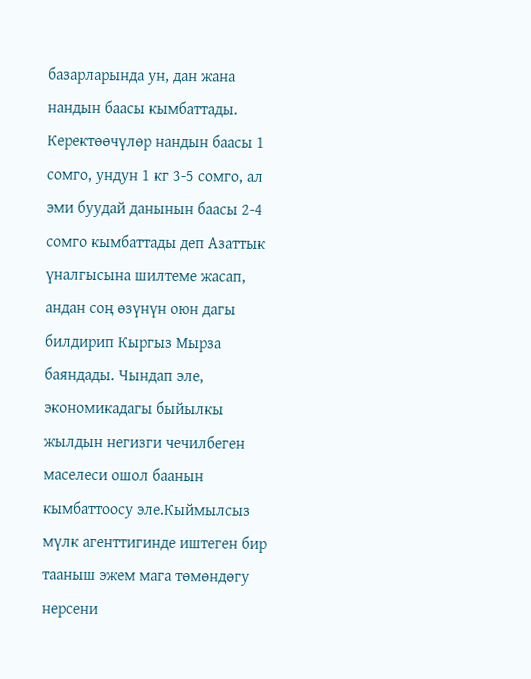базарларында ун, дан жана нандын баасы кымбаттады. Керектөөчүлөр нандын баасы 1 сомго, ундун 1 кг 3-5 сомго, ал эми буудай данынын баасы 2-4 сомго кымбаттады деп Азаттык үналгысына шилтеме жасап, андан соң өзүнүн оюн дагы билдирип Кыргыз Мырза баяндады. Чындап эле, экономикадагы быйылкы жылдын негизги чечилбеген маселеси ошол баанын кымбаттоосу эле.Кыймылсыз мүлк агенттигинде иштеген бир тааныш эжем мага төмөндөгу нерсени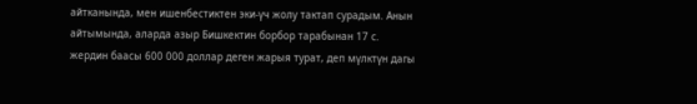айтканында, мен ишенбестиктен эки-үч жолу тактап сурадым. Анын айтымында, аларда азыр Бишкектин борбор тарабынан 17 с. жердин баасы 600 000 доллар деген жарыя турат, деп мүлктүн дагы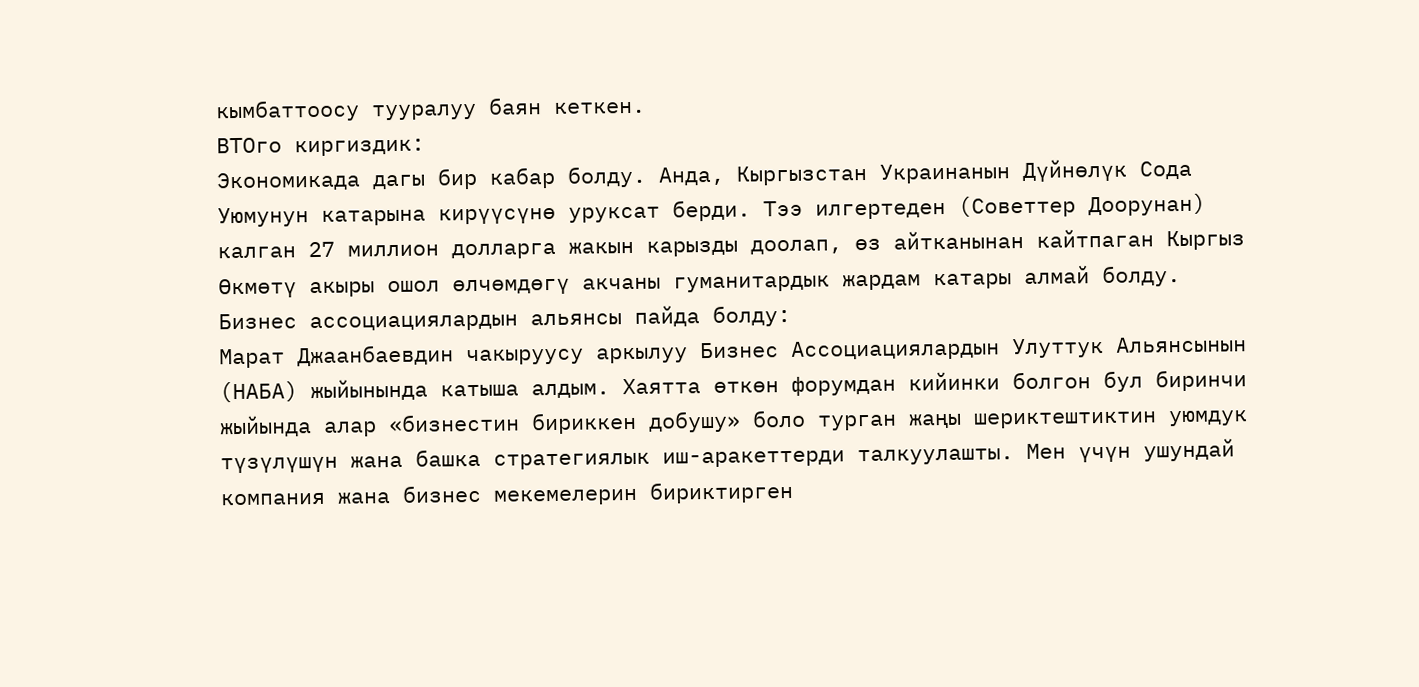кымбаттоосу тууралуу баян кеткен.
ВТОго киргиздик:
Экономикада дагы бир кабар болду. Анда, Кыргызстан Украинанын Дүйнөлүк Сода Уюмунун катарына кирүүсүнө уруксат берди. Тээ илгертеден (Советтер Доорунан) калган 27 миллион долларга жакын карызды доолап, өз айтканынан кайтпаган Кыргыз Өкмөтү акыры ошол өлчөмдөгү акчаны гуманитардык жардам катары алмай болду.
Бизнес ассоциациялардын альянсы пайда болду:
Марат Джаанбаевдин чакыруусу аркылуу Бизнес Ассоциациялардын Улуттук Альянсынын (НАБА) жыйынында катыша алдым. Хаятта өткөн форумдан кийинки болгон бул биринчи жыйында алар «бизнестин бириккен добушу» боло турган жаңы шериктештиктин уюмдук түзүлүшүн жана башка стратегиялык иш-аракеттерди талкуулашты. Мен үчүн ушундай компания жана бизнес мекемелерин бириктирген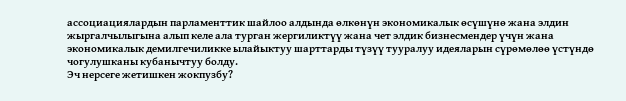ассоциациялардын парламенттик шайлоо алдында өлкөнүн экономикалык өсүшүнө жана элдин жыргалчылыгына алып келе ала турган жергиликтүү жана чет элдик бизнесмендер үчүн жана экономикалык демилгечиликке ылайыктуу шарттарды түзүү тууралуу идеяларын сүрөмөлөө үстүндө чогулушканы кубанычтуу болду.
Эч нерсеге жетишкен жокпузбу?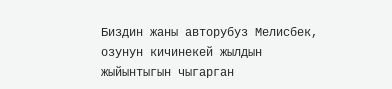Биздин жаны авторубуз Мелисбек, озунун кичинекей жылдын жыйынтыгын чыгарган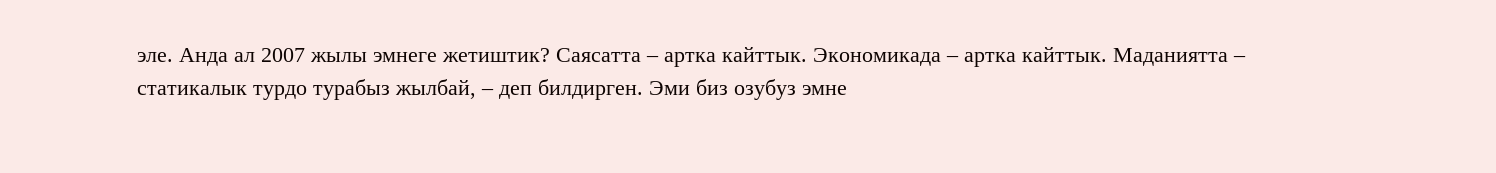эле. Анда ал 2007 жылы эмнеге жетиштик? Саясатта – артка кайттык. Экономикада – артка кайттык. Маданиятта – статикалык турдо турабыз жылбай, – деп билдирген. Эми биз озубуз эмне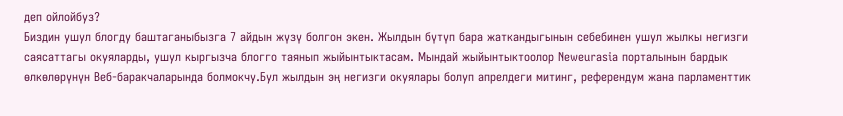деп ойлойбуз?
Биздин ушул блогду баштаганыбызга 7 айдын жүзү болгон экен. Жылдын бүтүп бара жаткандыгынын себебинен ушул жылкы негизги саясаттагы окуяларды, ушул кыргызча блогго таянып жыйынтыктасам. Мындай жыйынтыктоолор Neweurasia порталынын бардык өлкөлөрүнүн Веб-баракчаларында болмокчу.Бул жылдын эң негизги окуялары болуп апрелдеги митинг, референдум жана парламенттик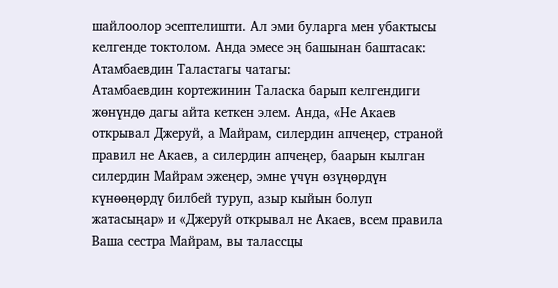шайлоолор эсептелишти. Ал эми буларга мен убактысы келгенде токтолом. Анда эмесе эң башынан баштасак:
Атамбаевдин Таластагы чатагы:
Атамбаевдин кортежинин Таласка барып келгендиги жөнүндө дагы айта кеткен элем. Анда, «Не Акаев открывал Джеруй, а Майрам, силердин апчеңер, страной правил не Акаев, а силердин апчеңер, баарын кылган силердин Майрам эжеңер, эмне үчүн өзүңөрдүн күнөөңөрдү билбей туруп, азыр кыйын болуп жатасыңар» и «Джеруй открывал не Акаев, всем правила Ваша сестра Майрам, вы талассцы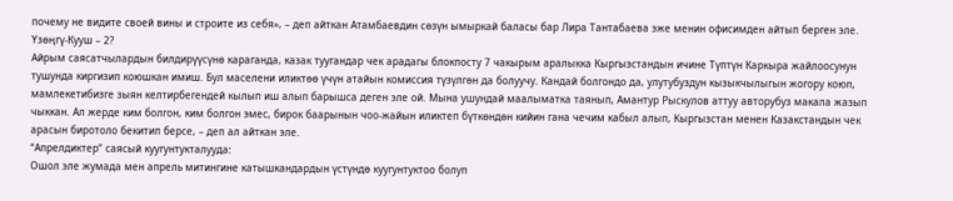почему не видите своей вины и строите из себя», – деп айткан Атамбаевдин сөзүн ымыркай баласы бар Лира Тантабаева эже менин офисимден айтып берген эле.
Үзөңгү-Кууш – 2?
Айрым саясатчылардын билдирүүсүнө караганда, казак туугандар чек арадагы блокпосту 7 чакырым аралыкка Кыргызстандын ичине Түптүн Каркыра жайлоосунун тушунда киргизип коюшкан имиш. Бул маселени иликтөө үчүн атайын комиссия түзүлгөн да болуучу. Кандай болгондо да, улутубуздун кызыкчылыгын жогору коюп, мамлекетибизге зыян келтирбегендей кылып иш алып барышса деген эле ой. Мына ушундай маалыматка таянып, Амантур Рыскулов аттуу авторубуз макала жазып чыккан. Ал жерде ким болгон, ким болгон эмес, бирок баарынын чоо-жайын иликтеп бүткөндөн кийин гана чечим кабыл алып, Кыргызстан менен Казакстандын чек арасын биротоло бекитип берсе, – деп ал айткан эле.
“Апрелдиктер” саясый куугунтукталууда:
Ошол эле жумада мен апрель митингине катышкандардын үстүндө куугунтуктоо болуп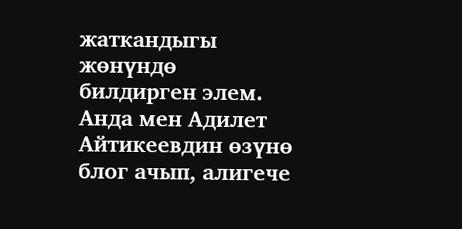жаткандыгы жөнүндө билдирген элем. Анда мен Адилет Айтикеевдин өзүнө блог ачып, алигече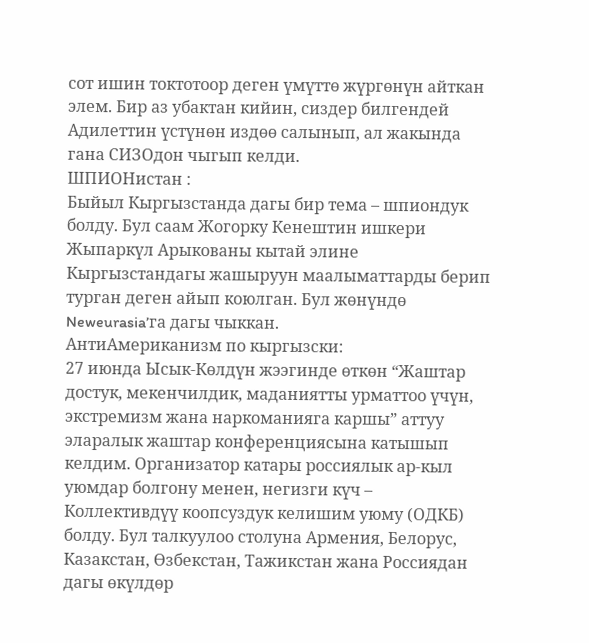сот ишин токтотоор деген үмүттө жүргөнүн айткан элем. Бир аз убактан кийин, сиздер билгендей Адилеттин үстүнөн издөө салынып, ал жакында гана СИЗОдон чыгып келди.
ШПИОНистан :
Быйыл Кыргызстанда дагы бир тема – шпиондук болду. Бул саам Жогорку Кенештин ишкери Жыпаркүл Арыкованы кытай элине Кыргызстандагы жашыруун маалыматтарды берип турган деген айып коюлган. Бул жөнүндө Neweurasia’га дагы чыккан.
АнтиАмериканизм по кыргызски:
27 июнда Ысык-Көлдүн жээгинде өткөн “Жаштар достук, мекенчилдик, маданиятты урматтоо үчүн, экстремизм жана наркоманияга каршы” аттуу эларалык жаштар конференциясына катышып келдим. Организатор катары россиялык ар-кыл уюмдар болгону менен, негизги күч – Коллективдүү коопсуздук келишим уюму (ОДКБ) болду. Бул талкуулоо столуна Армения, Белорус, Казакстан, Өзбекстан, Тажикстан жана Россиядан дагы өкүлдөр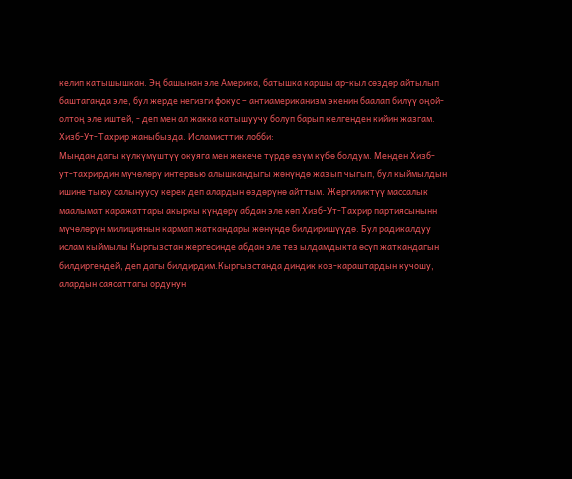келип катышышкан. Эң башынан эле Америка, батышка каршы ар-кыл сөздөр айтылып баштаганда эле, бул жерде негизги фокус – антиамериканизм экенин баалап билүү оңой-олтоң эле иштей, - деп мен ал жакка катышуучу болуп барып келгенден кийин жазгам.
Хизб-Ут-Тахрир жаныбызда. Исламисттик лобби:
Мындан дагы күлкүмүштүү окуяга мен жекече түрдө өзүм күбө болдум. Менден Хизб-ут-тахрирдин мүчөлөрү интервью алышкандыгы жөнүндө жазып чыгып, бул кыймылдын ишине тыюу салынуусу керек деп алардын өздөрүнө айттым. Жергиликтүү массалык маалымат каражаттары акыркы күндөрү абдан эле көп Хизб-Ут-Тахрир партиясынынн мүчөлөрүн милициянын кармап жаткандары жөнүндө билдиришүүдө. Бул радикалдуу ислам кыймылы Кыргызстан жергесинде абдан эле тез ылдамдыкта өсүп жаткандагын билдиргендей, деп дагы билдирдим.Кыргызстанда диндик коз-караштардын кучошу, алардын саясаттагы ордунун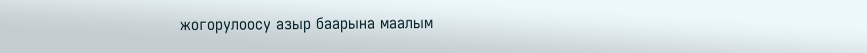жогорулоосу азыр баарына маалым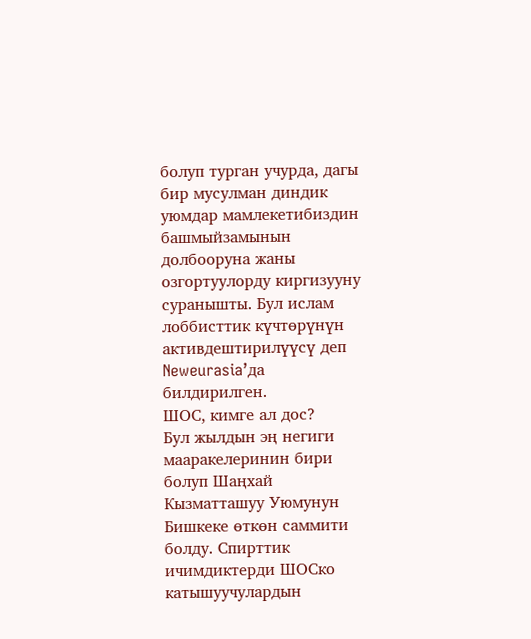болуп турган учурда, дагы бир мусулман диндик уюмдар мамлекетибиздин башмыйзамынын долбооруна жаны озгортуулорду киргизууну суранышты. Бул ислам лоббисттик күчтөрүнүн активдештирилүүсү деп Neweurasia’да билдирилген.
ШОС, кимге ал дос?
Бул жылдын эң негиги мааракелеринин бири болуп Шаңхай Кызматташуу Уюмунун Бишкеке өткөн саммити болду. Спирттик ичимдиктерди ШОСко катышуучулардын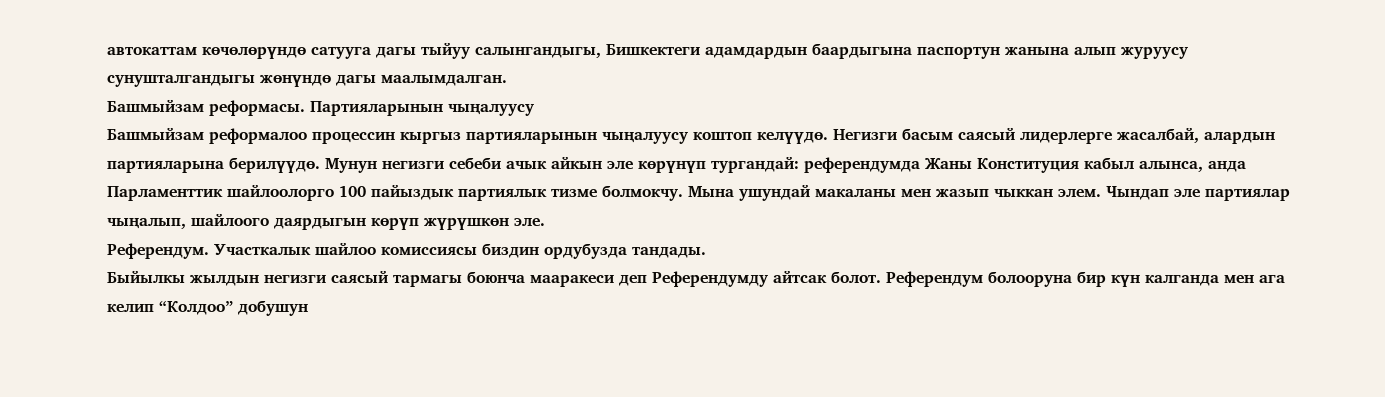автокаттам көчөлөрүндө сатууга дагы тыйуу салынгандыгы, Бишкектеги адамдардын баардыгына паспортун жанына алып журуусу сунушталгандыгы жөнүндө дагы маалымдалган.
Башмыйзам реформасы. Партияларынын чыңалуусу
Башмыйзам реформалоо процессин кыргыз партияларынын чыңалуусу коштоп келүүдө. Негизги басым саясый лидерлерге жасалбай, алардын партияларына берилүүдө. Мунун негизги себеби ачык айкын эле көрүнүп тургандай: референдумда Жаны Конституция кабыл алынса, анда Парламенттик шайлоолорго 100 пайыздык партиялык тизме болмокчу. Мына ушундай макаланы мен жазып чыккан элем. Чындап эле партиялар чыңалып, шайлоого даярдыгын көрүп жүрүшкөн эле.
Референдум. Участкалык шайлоо комиссиясы биздин ордубузда тандады.
Быйылкы жылдын негизги саясый тармагы боюнча мааракеси деп Референдумду айтсак болот. Референдум болооруна бир күн калганда мен ага келип “Колдоо” добушун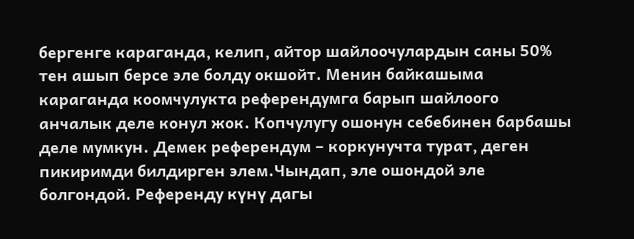бергенге караганда, келип, айтор шайлоочулардын саны 50% тен ашып берсе эле болду окшойт. Менин байкашыма караганда коомчулукта референдумга барып шайлоого анчалык деле конул жок. Копчулугу ошонун себебинен барбашы деле мумкун. Демек референдум – коркунучта турат, деген пикиримди билдирген элем.Чындап, эле ошондой эле болгондой. Референду күнү дагы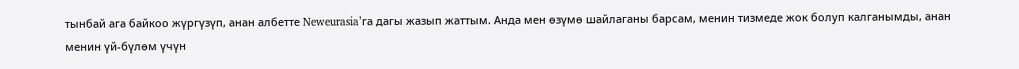тынбай ага байкоо жүргүзүп, анан албетте Neweurasia’га дагы жазып жаттым. Анда мен өзүмө шайлаганы барсам, менин тизмеде жок болуп калганымды, анан менин үй-бүлөм үчүн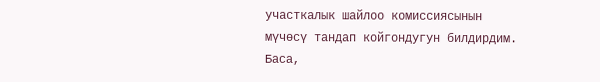участкалык шайлоо комиссиясынын мүчөсү тандап койгондугун билдирдим. Баса,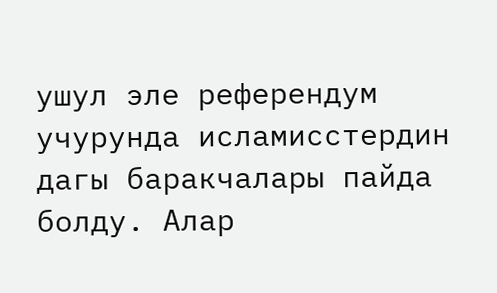ушул эле референдум учурунда исламисстердин дагы баракчалары пайда болду. Алар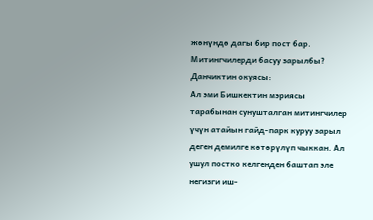жөнүндө дагы бир пост бар.
Митингчилерди басуу зарылбы? Данчиктин окуясы:
Ал эми Бишкектин мэриясы тарабынан сунушталган митингчилер үчүн атайын гайд-парк куруу зарыл деген демилге көтөрүлүп чыккан. Ал ушул постко келгенден баштап эле негизги иш-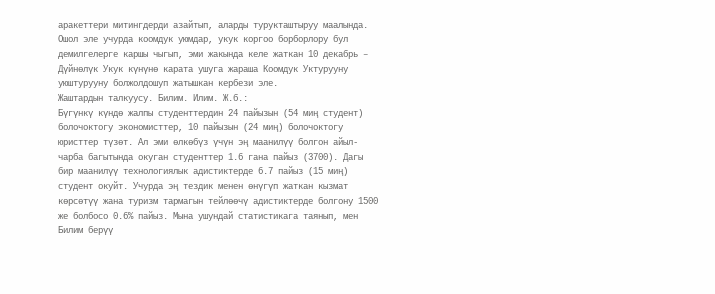аракеттери митингдерди азайтып, аларды турукташтыруу маалында. Ошол эле учурда коомдук уюмдар, укук коргоо борборлору бул демилгелерге каршы чыгып, эми жакында келе жаткан 10 декабрь – Дүйнөлүк Укук күнүнө карата ушуга жараша Коомдук Уктурууну уюштурууну болжолдошуп жатышкан кербези эле.
Жаштардын талкуусу. Билим. Илим. Ж.б.:
Бүгүнкү күндө жалпы студенттердин 24 пайызын (54 миң студент) болочоктогу экономисттер, 10 пайызын (24 миң) болочоктогу юристтер түзөт. Ал эми өлкөбүз үчүн эң маанилүү болгон айыл-чарба багытында окуган студенттер 1.6 гана пайыз (3700). Дагы бир маанилүү технологиялык адистиктерде 6.7 пайыз (15 миң) студент окуйт. Учурда эң тездик менен өнүгүп жаткан кызмат көрсөтүү жана туризм тармагын тейлөөчү адистиктерде болгону 1500 же болбосо 0.6% пайыз. Мына ушундай статистикага таянып, мен Билим берүү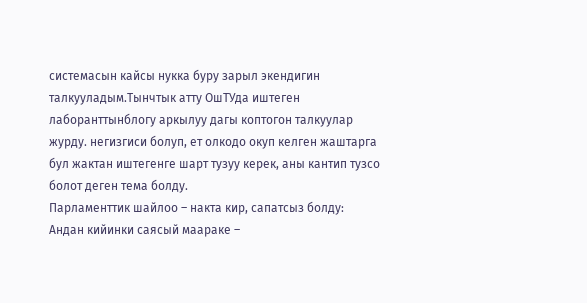системасын кайсы нукка буру зарыл экендигин талкууладым.Тынчтык атту ОшТУда иштеген лаборанттынблогу аркылуу дагы коптогон талкуулар журду. негизгиси болуп, ет олкодо окуп келген жаштарга бул жактан иштегенге шарт тузуу керек, аны кантип тузсо болот деген тема болду.
Парламенттик шайлоо – накта кир, сапатсыз болду:
Андан кийинки саясый маараке –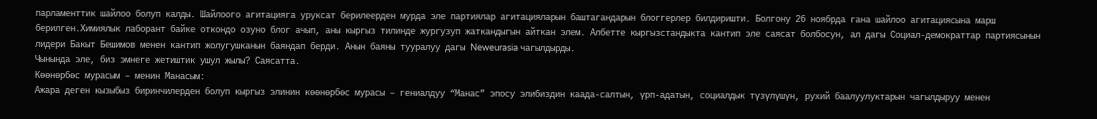парламенттик шайлоо болуп калды. Шайлоого агитацияга уруксат берилеерден мурда эле партиялар агитацияларын баштагандарын блоггерлер билдиришти. Болгону 26 ноябрда гана шайлоо агитациясына марш берилген.Химиялык лаборант байке откондо озуно блог ачып, аны кыргыз тилинде жургузуп жаткандыгын айткан элем. Албетте кыргызстандыкта кантип эле саясат болбосун, ал дагы Социал-демократтар партиясынын лидери Бакыт Бешимов менен кантип жолугушканын баяндап берди. Анын баяны тууралуу дагы Neweurasia чагылдырды.
Чынында эле, биз эмнеге жетиштик ушул жылы? Саясатта.
Көөнөрбөс мурасым – менин Манасым:
Ажара деген кызыбыз биринчилерден болуп кыргыз элинин көөнөрбөс мурасы – гениалдуу “Манас” эпосу элибиздин каада-салтын, үрп-адатын, социалдык түзүлүшүн, рухий баалуулуктарын чагылдыруу менен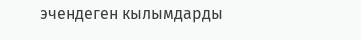эчендеген кылымдарды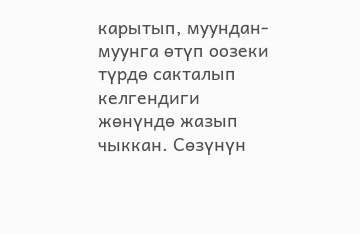карытып, муундан-муунга өтүп оозеки түрдө сакталып келгендиги жөнүндө жазып чыккан. Сөзүнүн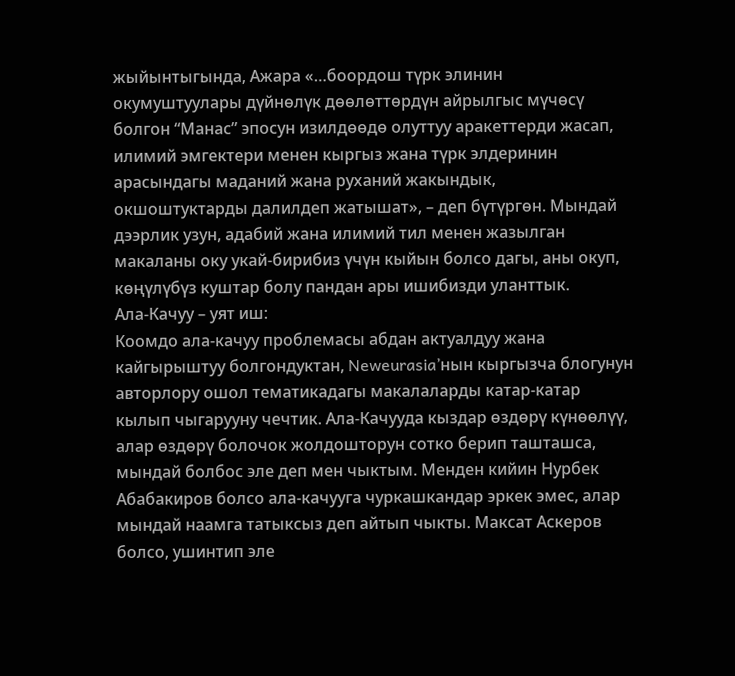жыйынтыгында, Ажара «…боордош түрк элинин окумуштуулары дүйнөлүк дөөлөттөрдүн айрылгыс мүчөсү болгон “Манас” эпосун изилдөөдө олуттуу аракеттерди жасап, илимий эмгектери менен кыргыз жана түрк элдеринин арасындагы маданий жана руханий жакындык, окшоштуктарды далилдеп жатышат», – деп бүтүргөн. Мындай дээрлик узун, адабий жана илимий тил менен жазылган макаланы оку укай-бирибиз үчүн кыйын болсо дагы, аны окуп, көңүлүбүз куштар болу пандан ары ишибизди уланттык.
Ала-Качуу – уят иш:
Коомдо ала-качуу проблемасы абдан актуалдуу жана кайгырыштуу болгондуктан, Neweurasia’нын кыргызча блогунун авторлору ошол тематикадагы макалаларды катар-катар кылып чыгарууну чечтик. Ала-Качууда кыздар өздөрү күнөөлүү, алар өздөрү болочок жолдошторун сотко берип ташташса, мындай болбос эле деп мен чыктым. Менден кийин Нурбек Абабакиров болсо ала-качууга чуркашкандар эркек эмес, алар мындай наамга татыксыз деп айтып чыкты. Максат Аскеров болсо, ушинтип эле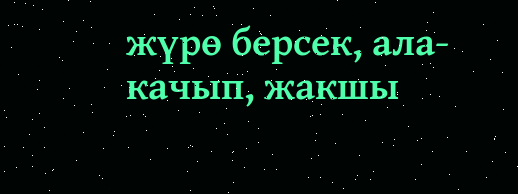жүрө берсек, ала-качып, жакшы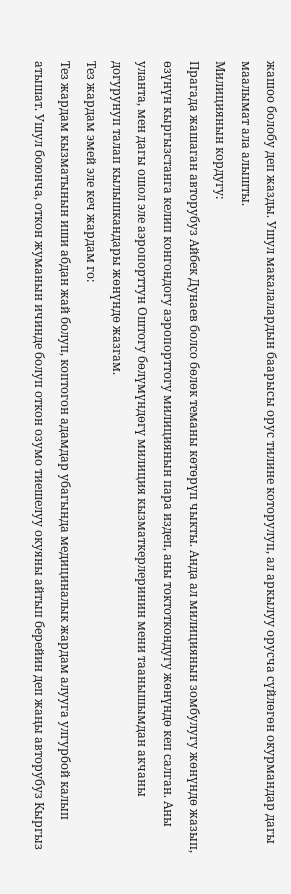жашоо болобу деп жазды. Ушул макалалардын баарысы орус тилине которулуп, ал аркылуу орусча сүйлөгөн окурмандар дагы маалымат ала алышты.
Милициянын кордугу:
Прагада жашаган авторубуз Айбек Дунаев болсо бөлөк теманы көтөрүп чыкты. Анда ал милициянын зомбулугу жөнүндө жазып, өзүнүн кыргызстанга келип конгондогу аэропорттогу милициянын пара издеп, аны токтоткондугу жөнүндө кеп салган. Аны уланта, мен дагы ошол эле аэропорттун Оштогу бөлүмүндөгү милиция кызматкерлеринин мени таанышымдан акчаны догурунуп талап кылышкандары жөнүндө жазгам.
Тез жардам эмей эле кеч жардам го:
Тез жардам кызматынын иши абдан жай болуп, коптогон адамдар убагында медициналык жардам алууга улгурбой калып атышат. Ушул боюнча, откон жуманын ичинде болуп откон озумо тиешелуу окуяны айтып берейин деп жаңы авторубуз Кыргыз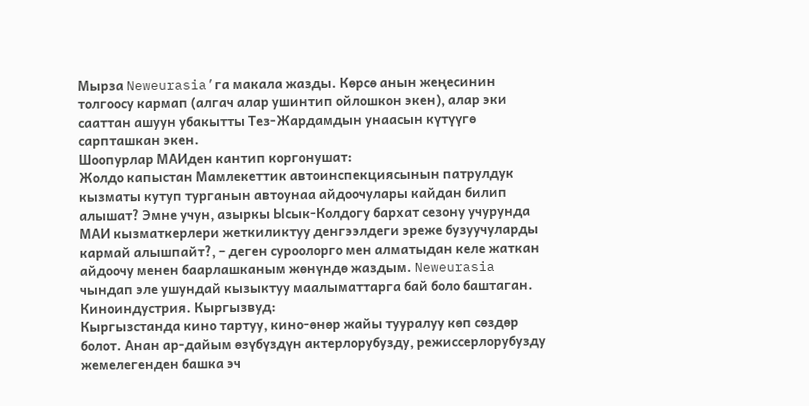Мырза Neweurasia’га макала жазды. Көрсө анын жеңесинин толгоосу кармап (алгач алар ушинтип ойлошкон экен), алар эки сааттан ашуун убакытты Тез-Жардамдын унаасын күтүүгө сарпташкан экен.
Шоопурлар МАИден кантип коргонушат:
Жолдо капыстан Мамлекеттик автоинспекциясынын патрулдук кызматы кутуп турганын автоунаа айдоочулары кайдан билип алышат? Эмне учун, азыркы Ысык-Колдогу бархат сезону учурунда МАИ кызматкерлери жеткиликтуу денгээлдеги эреже бузуучуларды кармай алышпайт?, – деген суроолорго мен алматыдан келе жаткан айдоочу менен баарлашканым жөнүндө жаздым. Neweurasia чындап эле ушундай кызыктуу маалыматтарга бай боло баштаган.
Киноиндустрия. Кыргызвуд:
Кыргызстанда кино тартуу, кино-өнөр жайы тууралуу көп сөздөр болот. Анан ар-дайым өзүбүздүн актерлорубузду, режиссерлорубузду жемелегенден башка эч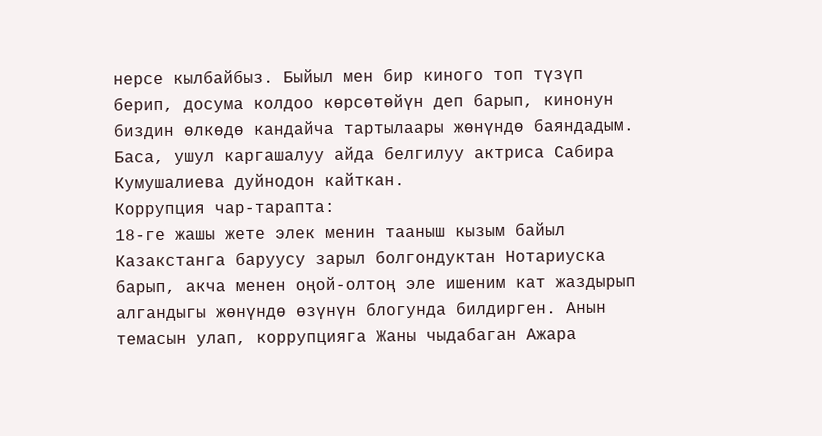нерсе кылбайбыз. Быйыл мен бир киного топ түзүп берип, досума колдоо көрсөтөйүн деп барып, кинонун биздин өлкөдө кандайча тартылаары жөнүндө баяндадым. Баса, ушул каргашалуу айда белгилуу актриса Сабира Кумушалиева дуйнодон кайткан.
Коррупция чар-тарапта:
18-ге жашы жете элек менин тааныш кызым байыл Казакстанга баруусу зарыл болгондуктан Нотариуска барып, акча менен оңой-олтоң эле ишеним кат жаздырып алгандыгы жөнүндө өзүнүн блогунда билдирген. Анын темасын улап, коррупцияга Жаны чыдабаган Ажара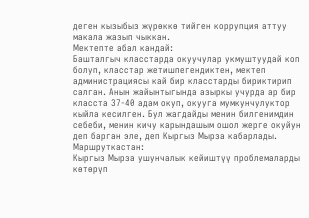деген кызыбыз жүрөккө тийген коррупция аттуу макала жазып чыккан.
Мектепте абал кандай:
Башталгыч класстарда окуучулар укмуштуудай коп болуп, класстар жетишпегендиктен, мектеп администрациясы кай бир класстарды бириктирип салган. Анын жайынтыгында азыркы учурда ар бир класста 37-40 адам окуп, окууга мумкунчулуктор кыйла кесилген. Бул жагдайды менин билгенимдин себеби, менин кичу карындашым ошол жерге окуйун деп барган эле, деп Кыргыз Мырза кабарлады.
Маршруткастан:
Кыргыз Мырза ушунчалык кейиштүү проблемаларды көтөрүп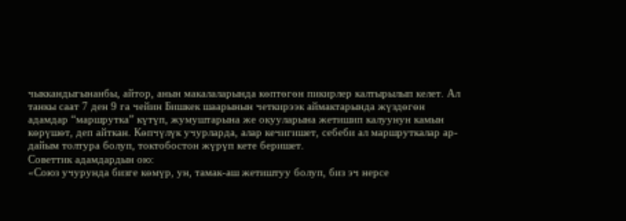чыккандыгынанбы, айтор, анын макалаларында көптөгөн пикирлер калтырылып келет. Ал танкы саат 7 ден 9 га чейин Бишкек шаарынын четкирээк аймактарында жүздөгөн адамдар “маршрутка” күтүп, жумуштарына же окууларына жетишип калуунун камын көрүшөт, деп айткан. Көпчүлүк учурларда, алар кечигишет, себеби ал маршруткалар ар-дайым толтура болуп, токтобостон жүрүп кете беришет.
Советтик адамдардын ою:
«Союз учурунда бизге көмүр, ун, тамак-аш жетиштуу болуп, биз эч нерсе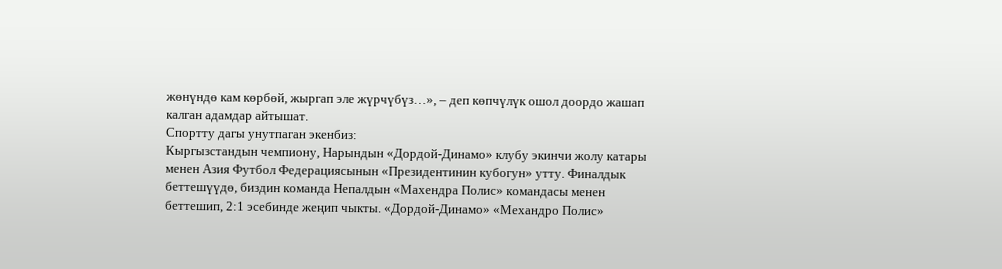жөнүндө кам көрбөй, жыргап эле жүрчүбүз…», – деп көпчүлүк ошол доордо жашап калган адамдар айтышат.
Спортту дагы унутпаган экенбиз:
Кыргызстандын чемпиону, Нарындын «Дордой-Динамо» клубу экинчи жолу катары менен Азия Футбол Федерациясынын «Президентинин кубогун» утту. Финалдык беттешүүдө, биздин команда Непалдын «Махендра Полис» командасы менен беттешип, 2:1 эсебинде жеңип чыкты. «Дордой-Динамо» «Механдро Полис»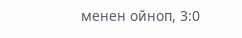менен ойноп, 3:0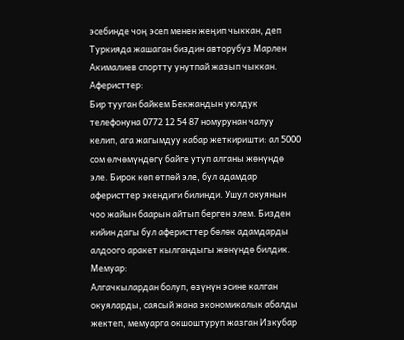эсебинде чоң эсеп менен жеңип чыккан, деп Туркияда жашаган биздин авторубуз Марлен Акималиев спортту унутпай жазып чыккан.
Аферисттер:
Бир тууган байкем Бекжандын уюлдук телефонуна 0772 12 54 87 номурунан чалуу келип, ага жагымдуу кабар жеткиришти: ал 5000 сом өлчөмүндөгү байге утуп алганы жөнүндө эле. Бирок көп өтпөй эле, бул адамдар аферисттер экендиги билинди. Ушул окуянын чоо жайын баарын айтып берген элем. Бизден кийин дагы бул аферисттер бөлөк адамдарды алдоого аракет кылгандыгы жөнүндө билдик.
Мемуар:
Алгачкылардан болуп, өзүнүн эсине калган окуяларды, саясый жана экономикалык абалды жектеп, мемуарга окшоштуруп жазган Изкубар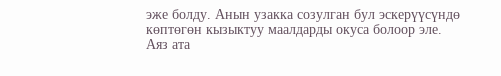эже болду. Анын узакка созулган бул эскерүүсүндө көптөгөн кызыктуу маалдарды окуса болоор эле.
Аяз ата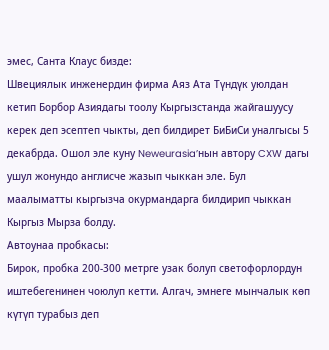эмес, Санта Клаус бизде:
Швециялык инженердин фирма Аяз Ата Түндүк уюлдан кетип Борбор Азиядагы тоолу Кыргызстанда жайгашуусу керек деп эсептеп чыкты, деп билдирет БиБиСи уналгысы 5 декабрда. Ошол эле куну Neweurasia’нын автору CXW дагы ушул жонундо англисче жазып чыккан эле. Бул маалыматты кыргызча окурмандарга билдирип чыккан Кыргыз Мырза болду.
Автоунаа пробкасы:
Бирок, пробка 200-300 метрге узак болуп светофорлордун иштебегенинен чоюлуп кетти. Алгач, эмнеге мынчалык көп күтүп турабыз деп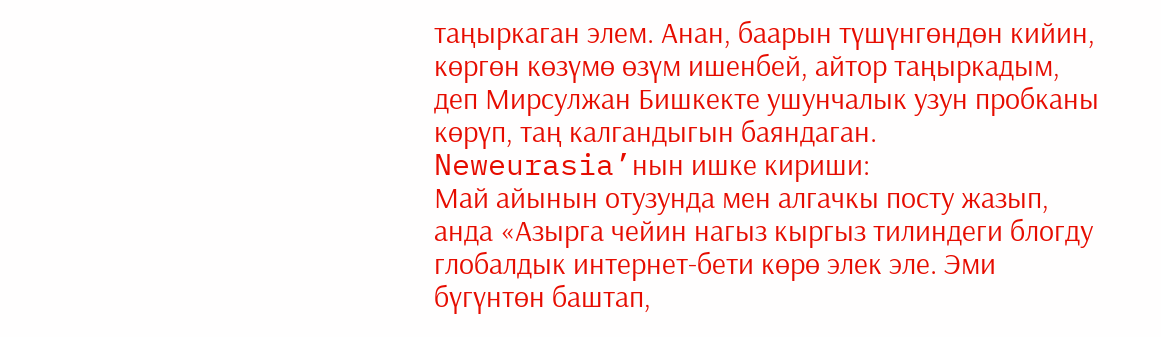таңыркаган элем. Анан, баарын түшүнгөндөн кийин, көргөн көзүмө өзүм ишенбей, айтор таңыркадым, деп Мирсулжан Бишкекте ушунчалык узун пробканы көрүп, таң калгандыгын баяндаган.
Neweurasia’нын ишке кириши:
Май айынын отузунда мен алгачкы посту жазып, анда «Азырга чейин нагыз кыргыз тилиндеги блогду глобалдык интернет-бети көрө элек эле. Эми бүгүнтөн баштап,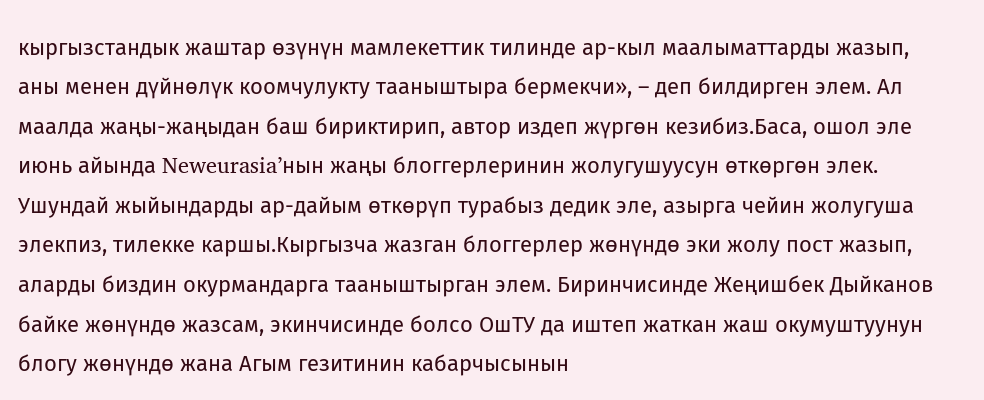кыргызстандык жаштар өзүнүн мамлекеттик тилинде ар-кыл маалыматтарды жазып, аны менен дүйнөлүк коомчулукту тааныштыра бермекчи», – деп билдирген элем. Ал маалда жаңы-жаңыдан баш бириктирип, автор издеп жүргөн кезибиз.Баса, ошол эле июнь айында Neweurasia’нын жаңы блоггерлеринин жолугушуусун өткөргөн элек. Ушундай жыйындарды ар-дайым өткөрүп турабыз дедик эле, азырга чейин жолугуша элекпиз, тилекке каршы.Кыргызча жазган блоггерлер жөнүндө эки жолу пост жазып, аларды биздин окурмандарга тааныштырган элем. Биринчисинде Жеңишбек Дыйканов байке жөнүндө жазсам, экинчисинде болсо ОшТУ да иштеп жаткан жаш окумуштуунун блогу жөнүндө жана Агым гезитинин кабарчысынын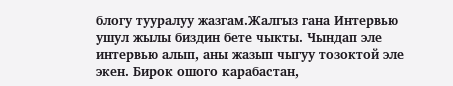блогу тууралуу жазгам.Жалгыз гана Интервью ушул жылы биздин бете чыкты. Чындап эле интервью алып, аны жазып чыгуу тозоктой эле экен. Бирок ошого карабастан,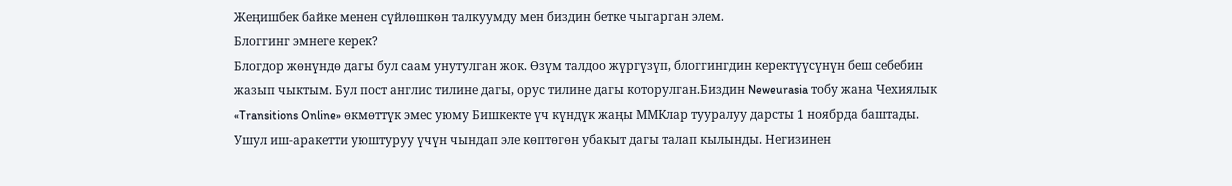Жеңишбек байке менен сүйлөшкөн талкуумду мен биздин бетке чыгарган элем.
Блоггинг эмнеге керек?
Блогдор жөнүндө дагы бул саам унутулган жок. Өзүм талдоо жүргүзүп, блоггингдин керектүүсүнүн беш себебин жазып чыктым. Бул пост англис тилине дагы, орус тилине дагы которулган.Биздин Neweurasia тобу жана Чехиялык «Transitions Online» өкмөттүк эмес уюму Бишкекте үч күндүк жаңы ММКлар тууралуу дарсты 1 ноябрда баштады. Ушул иш-аракетти уюштуруу үчүн чындап эле көптөгөн убакыт дагы талап кылынды. Негизинен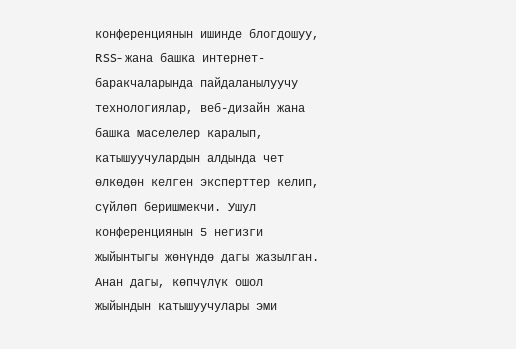конференциянын ишинде блогдошуу, RSS- жана башка интернет-баракчаларында пайдаланылуучу технологиялар, веб-дизайн жана башка маселелер каралып, катышуучулардын алдында чет өлкөдөн келген эксперттер келип, сүйлөп беришмекчи. Ушул конференциянын 5 негизги жыйынтыгы жөнүндө дагы жазылган. Анан дагы, көпчүлүк ошол жыйындын катышуучулары эми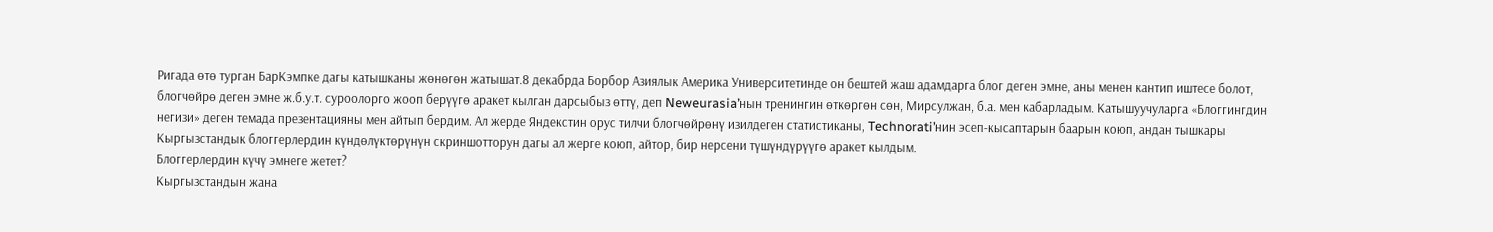Ригада өтө турган БарКэмпке дагы катышканы жөнөгөн жатышат.8 декабрда Борбор Азиялык Америка Университетинде он бештей жаш адамдарга блог деген эмне, аны менен кантип иштесе болот, блогчөйрө деген эмне ж.б.у.т. суроолорго жооп берүүгө аракет кылган дарсыбыз өттү, деп Neweurasia’нын тренингин өткөргөн сөн, Мирсулжан, б.а. мен кабарладым. Катышуучуларга «Блоггингдин негизи» деген темада презентацияны мен айтып бердим. Ал жерде Яндекстин орус тилчи блогчөйрөнү изилдеген статистиканы, Technorati’нин эсеп-кысаптарын баарын коюп, андан тышкары Кыргызстандык блоггерлердин күндөлүктөрүнүн скриншотторун дагы ал жерге коюп, айтор, бир нерсени түшүндүрүүгө аракет кылдым.
Блоггерлердин күчү эмнеге жетет?
Кыргызстандын жана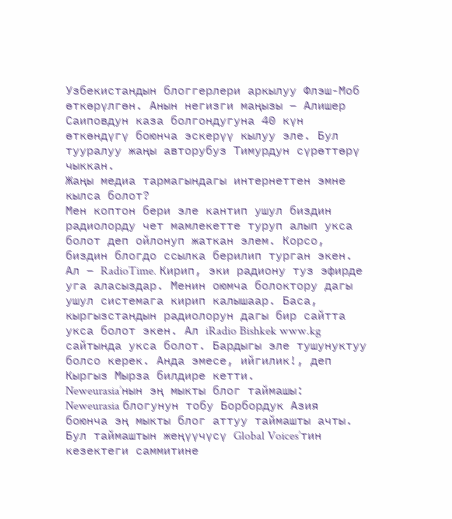Узбекистандын блоггерлери аркылуу Флэш-Моб өткөрүлгөн. Анын негизги маңызы – Алишер Саиповдун каза болгондугуна 40 күн өткөндүгү боюнча эскерүү кылуу эле. Бул тууралуу жаңы авторубуз Тимурдун сүрөттөрү чыккан.
Жаңы медиа тармагындагы интернеттен эмне кылса болот?
Мен коптон бери эле кантип ушул биздин радиолорду чет мамлекетте туруп алып укса болот деп ойлонуп жаткан элем. Корсо, биздин блогдо ссылка берилип турган экен. Ал – RadioTime. Кирип, эки радиону туз эфирде уга аласыздар. Менин оюмча болоктору дагы ушул системага кирип калышаар. Баса, кыргызстандын радиолорун дагы бир сайтта укса болот экен. Ал iRadio Bishkek www.kg сайтында укса болот. Бардыгы эле тушунуктуу болсо керек. Анда эмесе, ийгилик!, деп Кыргыз Мырза билдире кетти.
Neweurasia’нын эң мыкты блог таймашы:
Neweurasia блогунун тобу Борбордук Азия боюнча эң мыкты блог аттуу таймашты ачты. Бул таймаштын жеңүүчүсү Global Voices’тин кезектеги саммитине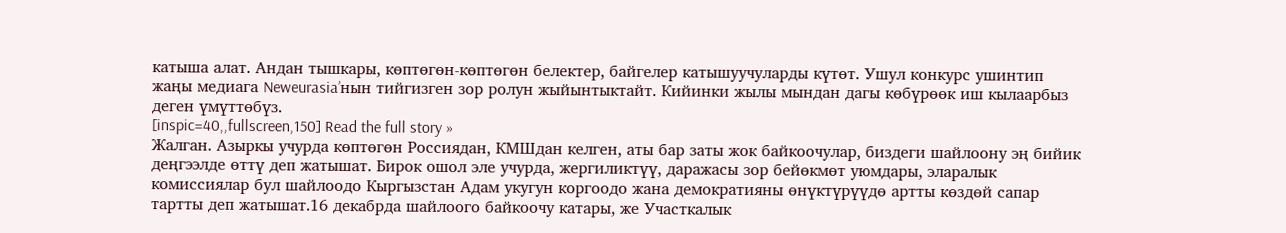катыша алат. Андан тышкары, көптөгөн-көптөгөн белектер, байгелер катышуучуларды күтөт. Ушул конкурс ушинтип жаңы медиага Neweurasia’нын тийгизген зор ролун жыйынтыктайт. Кийинки жылы мындан дагы көбүрөөк иш кылаарбыз деген үмүттөбүз.
[inspic=40,,fullscreen,150] Read the full story »
Жалган. Азыркы учурда көптөгөн Россиядан, КМШдан келген, аты бар заты жок байкоочулар, биздеги шайлоону эң бийик деңгээлде өттү деп жатышат. Бирок ошол эле учурда, жергиликтүү, даражасы зор бейөкмөт уюмдары, эларалык комиссиялар бул шайлоодо Кыргызстан Адам укугун коргоодо жана демократияны өнүктүрүүдө артты көздөй сапар тартты деп жатышат.16 декабрда шайлоого байкоочу катары, же Участкалык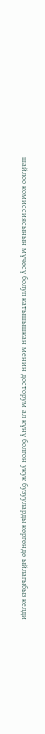шайлоо комиссиясынын мүчөсү болуп катышышкан менин досторум ал күнү болгон укук бузууларды көргөндө ыйлагыбыз келди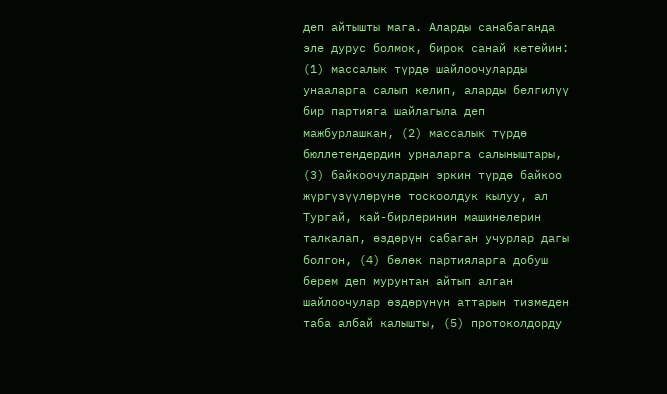деп айтышты мага. Аларды санабаганда эле дурус болмок, бирок санай кетейин: (1) массалык түрдө шайлоочуларды унааларга салып келип, аларды белгилүү бир партияга шайлагыла деп мажбурлашкан, (2) массалык түрдө бюллетендердин урналарга салыныштары, (3) байкоочулардын эркин түрдө байкоо жүргүзүүлөрүнө тоскоолдук кылуу, ал Тургай, кай-бирлеринин машинелерин талкалап, өздөрүн сабаган учурлар дагы болгон, (4) бөлөк партияларга добуш берем деп мурунтан айтып алган шайлоочулар өздөрүнүн аттарын тизмеден таба албай калышты, (5) протоколдорду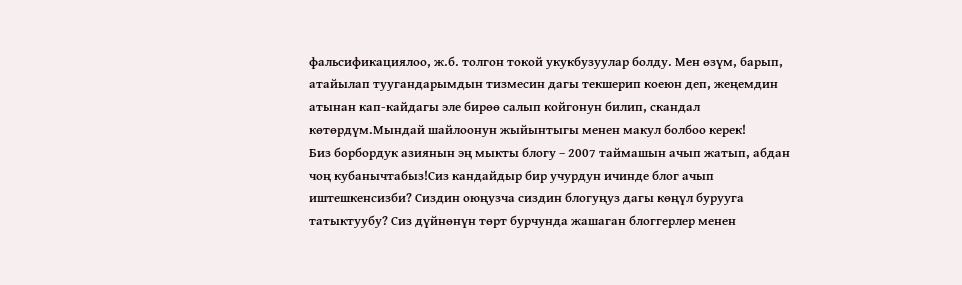фальсификациялоо, ж.б. толгон токой укукбузуулар болду. Мен өзүм, барып, атайылап туугандарымдын тизмесин дагы текшерип коеюн деп, жеңемдин атынан кап-кайдагы эле бирөө салып койгонун билип, скандал көтөрдүм.Мындай шайлоонун жыйынтыгы менен макул болбоо керек!
Биз борбордук азиянын эң мыкты блогу – 2007 таймашын ачып жатып, абдан чоң кубанычтабыз!Сиз кандайдыр бир учурдун ичинде блог ачып иштешкенсизби? Сиздин оюңузча сиздин блогуңуз дагы көңүл бурууга татыктуубу? Сиз дүйнөнүн төрт бурчунда жашаган блоггерлер менен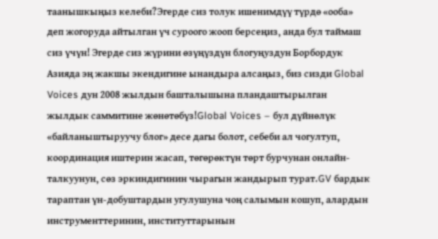таанышкыңыз келеби?Эгерде сиз толук ишенимдүү түрдө «ооба» деп жогоруда айтылган үч суроого жооп берсеңиз, анда бул таймаш сиз үчүн! Эгерде сиз жүрини өзүңүздүн блогуңуздун Борбордук Азияда эң жакшы экендигине ынандыра алсаңыз, биз сизди Global Voices дун 2008 жылдын башталышына пландаштырылган жылдык саммитине жөнөтөбүз!Global Voices – бул дүйнөлүк «байланыштыруучу блог» десе дагы болот, себеби ал чогултуп, координация иштерин жасап, төгөрөктүн төрт бурчунан онлайн-талкуунун, сөз эркиндигинин чырагын жандырып турат.GV бардык тараптан үн-добуштардын угулушуна чоң салымын кошуп, алардын инструменттеринин, институттарынын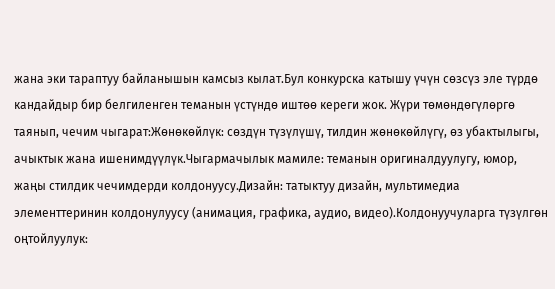жана эки тараптуу байланышын камсыз кылат.Бул конкурска катышу үчүн сөзсүз эле түрдө кандайдыр бир белгиленген теманын үстүндө иштөө кереги жок. Жүри төмөндөгүлөргө таянып, чечим чыгарат:Жөнөкөйлүк: сөздүн түзүлүшү, тилдин жөнөкөйлүгү, өз убактылыгы, ачыктык жана ишенимдүүлүк.Чыгармачылык мамиле: теманын оригиналдуулугу, юмор, жаңы стилдик чечимдерди колдонуусу.Дизайн: татыктуу дизайн, мультимедиа элементтеринин колдонулуусу (анимация, графика, аудио, видео).Колдонуучуларга түзүлгөн оңтойлуулук: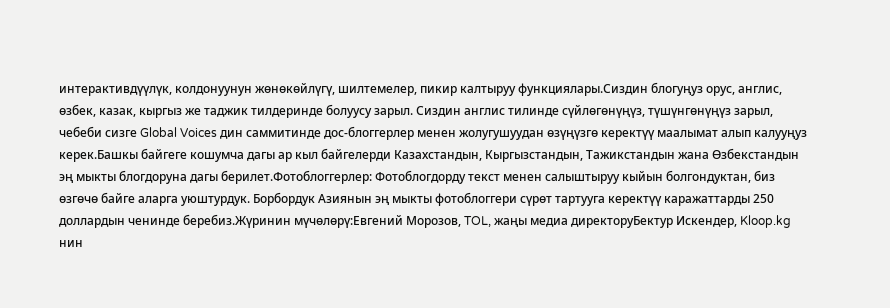интерактивдүүлүк, колдонуунун жөнөкөйлүгү, шилтемелер, пикир калтыруу функциялары.Сиздин блогуңуз орус, англис, өзбек, казак, кыргыз же таджик тилдеринде болуусу зарыл. Сиздин англис тилинде сүйлөгөнүңүз, түшүнгөнүңүз зарыл, чебеби сизге Global Voices дин саммитинде дос-блоггерлер менен жолугушуудан өзүңүзгө керектүү маалымат алып калууңуз керек.Башкы байгеге кошумча дагы ар кыл байгелерди Казахстандын, Кыргызстандын, Тажикстандын жана Өзбекстандын эң мыкты блогдоруна дагы берилет.Фотоблоггерлер: Фотоблогдорду текст менен салыштыруу кыйын болгондуктан, биз өзгөчө байге аларга уюштурдук. Борбордук Азиянын эң мыкты фотоблоггери сүрөт тартууга керектүү каражаттарды 250 доллардын ченинде беребиз.Жүринин мүчөлөрү:Евгений Морозов, TOL, жаңы медиа директоруБектур Искендер, Kloop.kg нин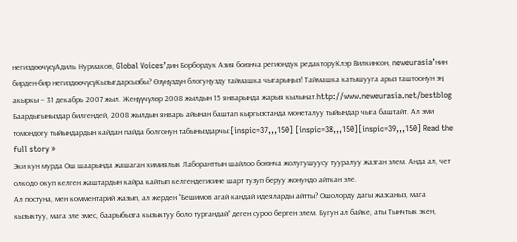негиздөөчүсүАдиль Нурмаков, Global Voices’дин Борбордук Азия боюнча региондук редакторуКлэр Вилкинсон, neweurasia’нин бирден-бир негиздөөчүсүКызыгдарсызбы? Өзүңүздүн блогуңузду таймашка чыгарыңыз! Таймашка катышууга арыз таштоонун эң акыркы – 31 декабрь 2007 жыл. Жеңүүчүлөр 2008 жылдын 15 январында жарыя кылынат.http://www.neweurasia.net/bestblog
Баардыгыныздар билгендей, 2008 жылдын январь айынан баштап кыргызстанда монеталуу тыйындар чыга баштайт. Ал эми томондогу тыйындардын кайдан пайда болгонун табыныздарчы:[inspic=37,,,150] [inspic=38,,,150][inspic=39,,,150] Read the full story »
Эки кун мурда Ош шаарында жашаган химиялык Лаборанттын шайлоо боюнча жолугушуусу тууралуу жазган элем. Анда ал, чет олкодо окуп келген жаштардын кайра кайтып келгендегисине шарт тузуп беруу жонундо айткан эле.
Ал постуна, мен комментарий жазып, ал жерден “Бешимов агай кандай идеяларды айтты? Ошолорду дагы жазсаныз, мага кызыктуу, мага эле эмес, баарыбызга кызыктуу боло тургандай” деген суроо берген элем. Бугун ал байке, аты Тынчтык экен,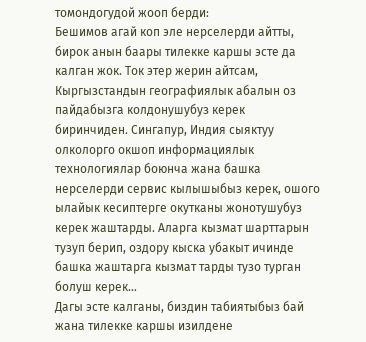томондогудой жооп берди:
Бешимов агай коп эле нерселерди айтты, бирок анын баары тилекке каршы эсте да калган жок. Ток этер жерин айтсам, Кыргызстандын географиялык абалын оз пайдабызга колдонушубуз керек биринчиден. Сингапур, Индия сыяктуу олколорго окшоп информациялык технологиялар боюнча жана башка нерселерди сервис кылышыбыз керек, ошого ылайык кесиптерге окутканы жонотушубуз керек жаштарды. Аларга кызмат шарттарын тузуп берип, оздору кыска убакыт ичинде башка жаштарга кызмат тарды тузо турган болуш керек…
Дагы эсте калганы, биздин табиятыбыз бай жана тилекке каршы изилдене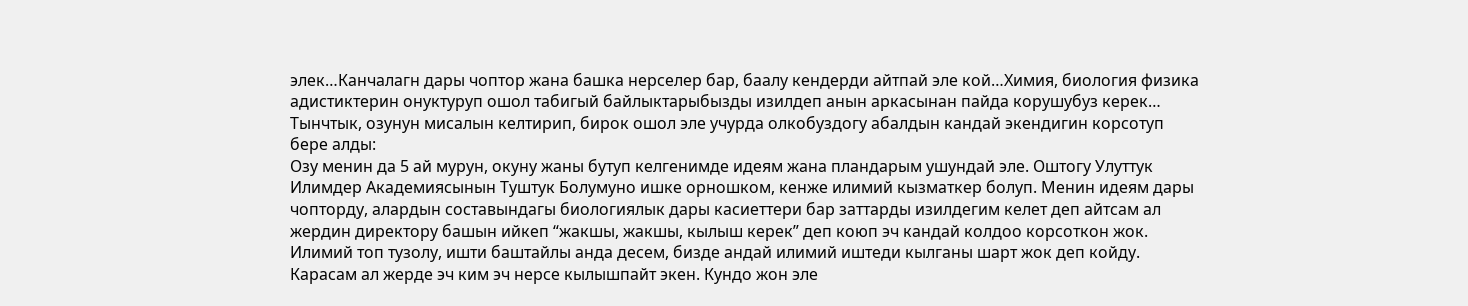элек…Канчалагн дары чоптор жана башка нерселер бар, баалу кендерди айтпай эле кой…Химия, биология физика адистиктерин онуктуруп ошол табигый байлыктарыбызды изилдеп анын аркасынан пайда корушубуз керек…
Тынчтык, озунун мисалын келтирип, бирок ошол эле учурда олкобуздогу абалдын кандай экендигин корсотуп бере алды:
Озу менин да 5 ай мурун, окуну жаны бутуп келгенимде идеям жана пландарым ушундай эле. Оштогу Улуттук Илимдер Академиясынын Туштук Болумуно ишке орношком, кенже илимий кызматкер болуп. Менин идеям дары чопторду, алардын составындагы биологиялык дары касиеттери бар заттарды изилдегим келет деп айтсам ал жердин директору башын ийкеп “жакшы, жакшы, кылыш керек” деп коюп эч кандай колдоо корсоткон жок. Илимий топ тузолу, ишти баштайлы анда десем, бизде андай илимий иштеди кылганы шарт жок деп койду.
Карасам ал жерде эч ким эч нерсе кылышпайт экен. Кундо жон эле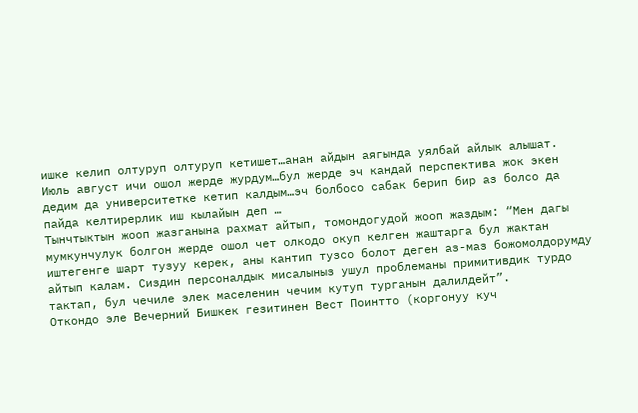ишке келип олтуруп олтуруп кетишет…анан айдын аягында уялбай айлык алышат. Июль август ичи ошол жерде журдум…бул жерде эч кандай перспектива жок экен дедим да университетке кетип калдым…эч болбосо сабак берип бир аз болсо да пайда келтирерлик иш кылайын деп …
Тынчтыктын жооп жазганына рахмат айтып, томондогудой жооп жаздым: “Мен дагы мумкунчулук болгон жерде ошол чет олкодо окуп келген жаштарга бул жактан иштегенге шарт тузуу керек, аны кантип тузсо болот деген аз-маз божомолдорумду айтып калам. Сиздин персоналдык мисалыныз ушул проблеманы примитивдик турдо тактап, бул чечиле элек маселенин чечим кутуп турганын далилдейт”.
Откондо эле Вечерний Бишкек гезитинен Вест Поинтто (коргонуу куч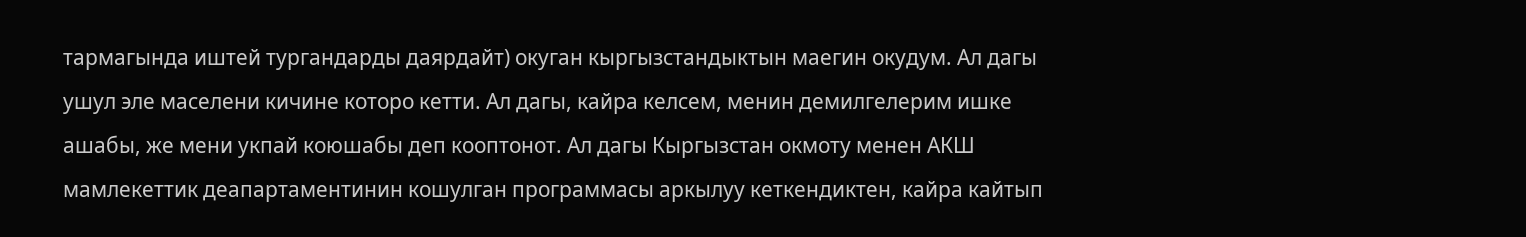тармагында иштей тургандарды даярдайт) окуган кыргызстандыктын маегин окудум. Ал дагы ушул эле маселени кичине которо кетти. Ал дагы, кайра келсем, менин демилгелерим ишке ашабы, же мени укпай коюшабы деп кооптонот. Ал дагы Кыргызстан окмоту менен АКШ мамлекеттик деапартаментинин кошулган программасы аркылуу кеткендиктен, кайра кайтып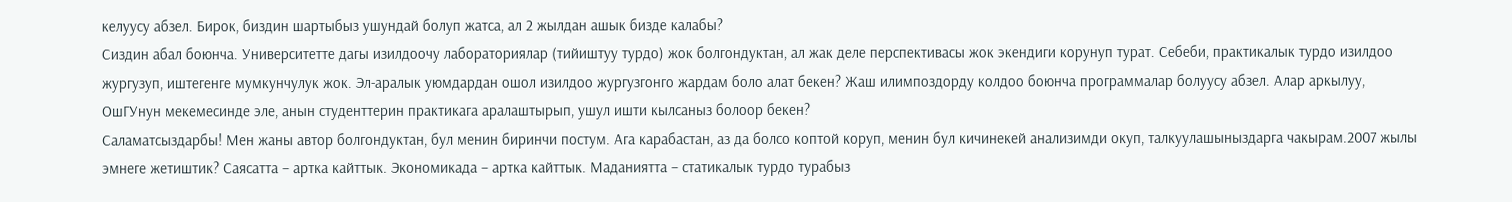келуусу абзел. Бирок, биздин шартыбыз ушундай болуп жатса, ал 2 жылдан ашык бизде калабы?
Сиздин абал боюнча. Университетте дагы изилдоочу лабораториялар (тийиштуу турдо) жок болгондуктан, ал жак деле перспективасы жок экендиги корунуп турат. Себеби, практикалык турдо изилдоо жургузуп, иштегенге мумкунчулук жок. Эл-аралык уюмдардан ошол изилдоо жургузгонго жардам боло алат бекен? Жаш илимпоздорду колдоо боюнча программалар болуусу абзел. Алар аркылуу, ОшГУнун мекемесинде эле, анын студенттерин практикага аралаштырып, ушул ишти кылсаныз болоор бекен?
Саламатсыздарбы! Мен жаны автор болгондуктан, бул менин биринчи постум. Ага карабастан, аз да болсо коптой коруп, менин бул кичинекей анализимди окуп, талкуулашыныздарга чакырам.2007 жылы эмнеге жетиштик? Саясатта – артка кайттык. Экономикада – артка кайттык. Маданиятта – статикалык турдо турабыз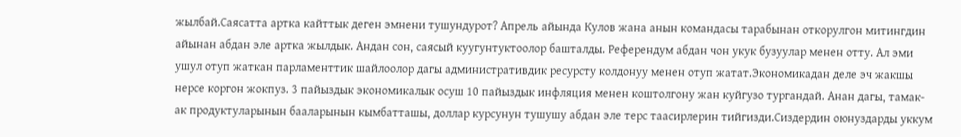жылбай.Саясатта артка кайттык деген эмнени тушундурот? Апрель айында Кулов жана анын командасы тарабынан откорулгон митингдин айынан абдан эле артка жылдык. Андан сон, саясый куугунтуктоолор башталды. Референдум абдан чон укук бузуулар менен отту. Ал эми ушул отуп жаткан парламенттик шайлоолор дагы административдик ресурсту колдонуу менен отуп жатат.Экономикадан деле эч жакшы нерсе коргон жокпуз. 3 пайыздык экономикалык осуш 10 пайыздык инфляция менен коштолгону жан куйгузо тургандай. Анан дагы, тамак-ак продуктуларынын бааларынын кымбатташы, доллар курсунун тушушу абдан эле терс таасирлерин тийгизди.Сиздердин оюнуздарды уккум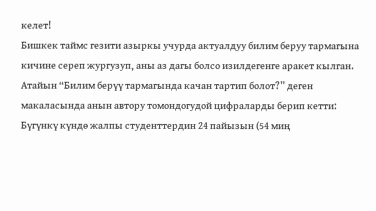келет!
Бишкек таймс гезити азыркы учурда актуалдуу билим беруу тармагына кичине сереп жургузуп, аны аз дагы болсо изилдегенге аракет кылган. Атайын “Билим берүү тармагында качан тартип болот?” деген макаласында анын автору томондогудой цифраларды берип кетти:
Бүгүнкү күндө жалпы студенттердин 24 пайызын (54 миң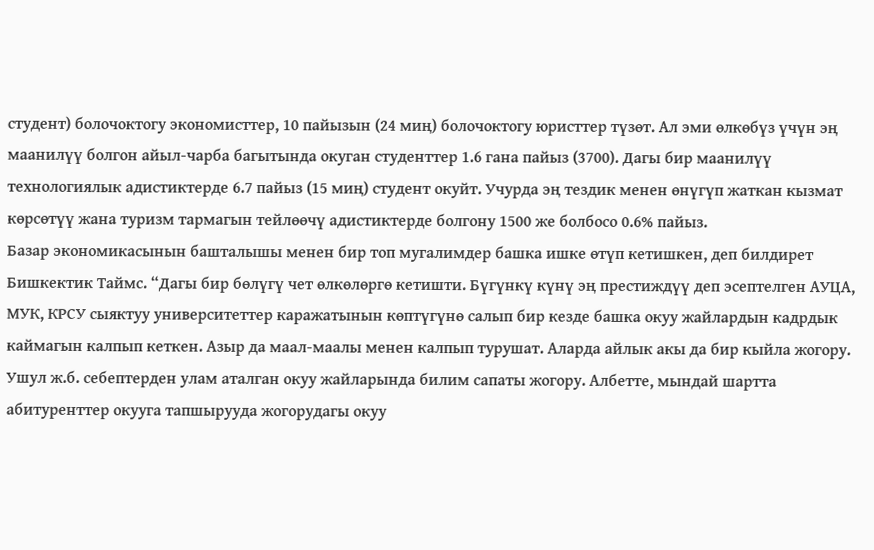студент) болочоктогу экономисттер, 10 пайызын (24 миң) болочоктогу юристтер түзөт. Ал эми өлкөбүз үчүн эң маанилүү болгон айыл-чарба багытында окуган студенттер 1.6 гана пайыз (3700). Дагы бир маанилүү технологиялык адистиктерде 6.7 пайыз (15 миң) студент окуйт. Учурда эң тездик менен өнүгүп жаткан кызмат көрсөтүү жана туризм тармагын тейлөөчү адистиктерде болгону 1500 же болбосо 0.6% пайыз.
Базар экономикасынын башталышы менен бир топ мугалимдер башка ишке өтүп кетишкен, деп билдирет Бишкектик Таймс. “Дагы бир бөлүгү чет өлкөлөргө кетишти. Бүгүнкү күнү эң престиждүү деп эсептелген АУЦА, МУК, КРСУ сыяктуу университеттер каражатынын көптүгүнө салып бир кезде башка окуу жайлардын кадрдык каймагын калпып кеткен. Азыр да маал-маалы менен калпып турушат. Аларда айлык акы да бир кыйла жогору. Ушул ж.б. себептерден улам аталган окуу жайларында билим сапаты жогору. Албетте, мындай шартта абитуренттер окууга тапшырууда жогорудагы окуу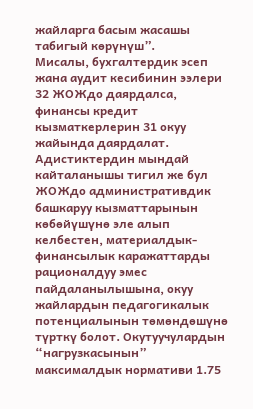жайларга басым жасашы табигый көрүнүш”.
Мисалы, бухгалтердик эсеп жана аудит кесибинин ээлери 32 ЖОЖдо даярдалса, финансы кредит кызматкерлерин 31 окуу жайында даярдалат. Адистиктердин мындай кайталанышы тигил же бул ЖОЖдо административдик башкаруу кызматтарынын көбөйүшүнө эле алып келбестен, материалдык-финансылык каражаттарды рационалдуу эмес пайдаланылышына, окуу жайлардын педагогикалык потенциалынын төмөндөшүнө түрткү болот. Окутуучулардын “нагрузкасынын” максималдык нормативи 1.75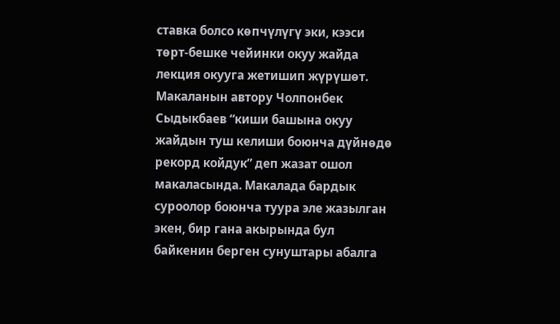ставка болсо көпчүлүгү эки, кээси төрт-бешке чейинки окуу жайда лекция окууга жетишип жүрүшөт.
Макаланын автору Чолпонбек Сыдыкбаев “киши башына окуу жайдын туш келиши боюнча дүйнөдө рекорд койдук” деп жазат ошол макаласында. Макалада бардык суроолор боюнча туура эле жазылган экен, бир гана акырында бул байкенин берген сунуштары абалга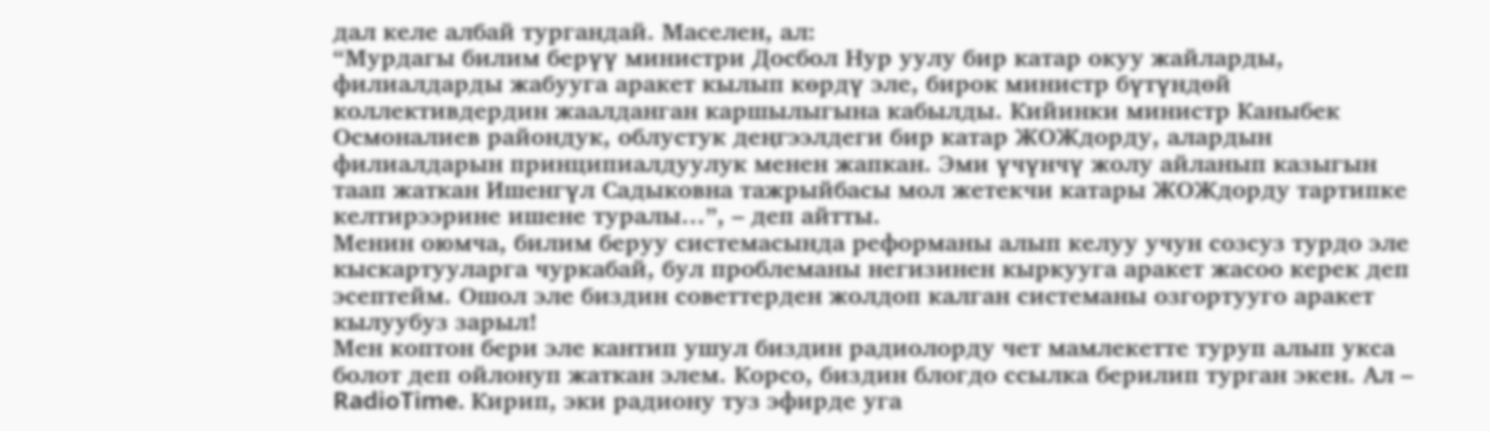дал келе албай тургандай. Маселен, ал:
“Мурдагы билим берүү министри Досбол Нур уулу бир катар окуу жайларды, филиалдарды жабууга аракет кылып көрдү эле, бирок министр бүтүндөй коллективдердин жаалданган каршылыгына кабылды. Кийинки министр Каныбек Осмоналиев райондук, облустук деңгээлдеги бир катар ЖОЖдорду, алардын филиалдарын принципиалдуулук менен жапкан. Эми үчүнчү жолу айланып казыгын таап жаткан Ишенгүл Садыковна тажрыйбасы мол жетекчи катары ЖОЖдорду тартипке келтирээрине ишене туралы…”, – деп айтты.
Менин оюмча, билим беруу системасында реформаны алып келуу учун созсуз турдо эле кыскартууларга чуркабай, бул проблеманы негизинен кыркууга аракет жасоо керек деп эсептейм. Ошол эле биздин советтерден жолдоп калган системаны озгортууго аракет кылуубуз зарыл!
Мен коптон бери эле кантип ушул биздин радиолорду чет мамлекетте туруп алып укса болот деп ойлонуп жаткан элем. Корсо, биздин блогдо ссылка берилип турган экен. Ал – RadioTime. Кирип, эки радиону туз эфирде уга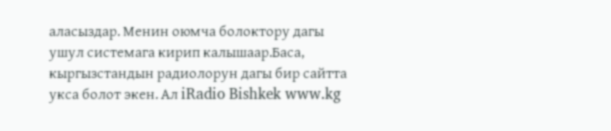аласыздар. Менин оюмча болоктору дагы ушул системага кирип калышаар.Баса, кыргызстандын радиолорун дагы бир сайтта укса болот экен. Ал iRadio Bishkek www.kg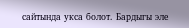сайтында укса болот. Бардыгы эле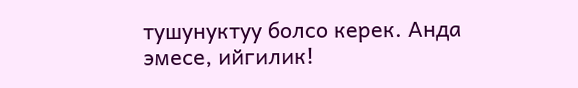тушунуктуу болсо керек. Анда эмесе, ийгилик!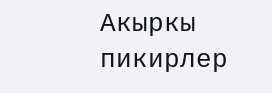Акыркы пикирлер